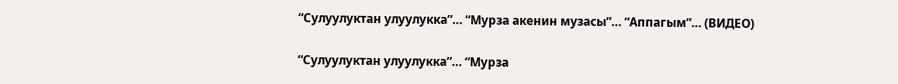“Сулуулуктан улуулукка”… “Мурза акенин музасы”… “Аппагым”… (ВИДЕО)

“Сулуулуктан улуулукка”… “Мурза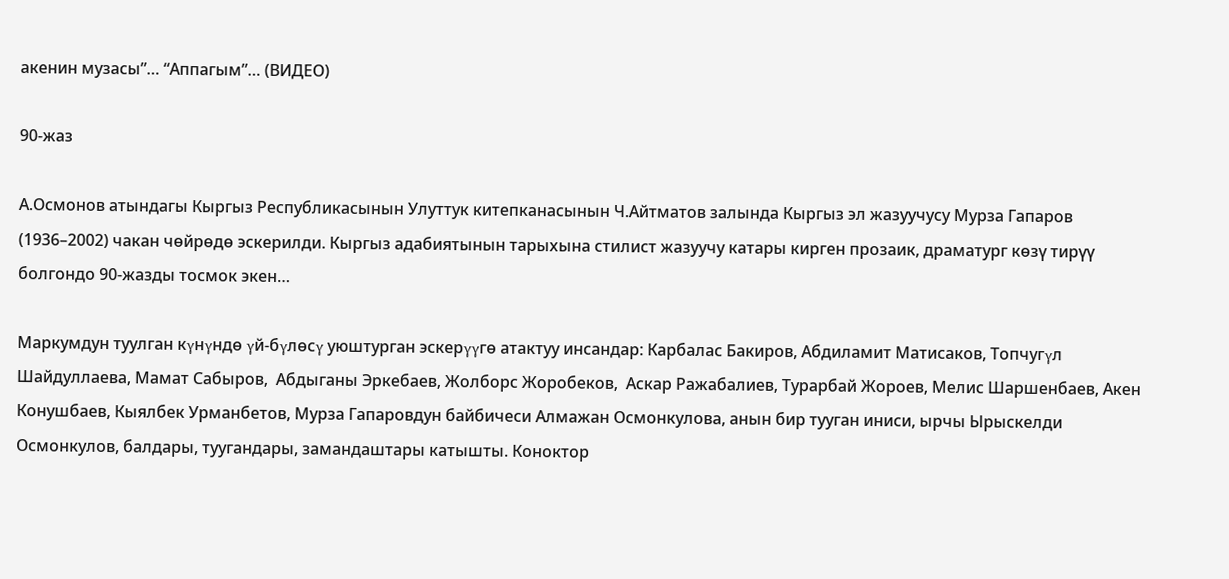акенин музасы”… “Аппагым”… (ВИДЕО)

90-жаз

А.Осмонов атындагы Кыргыз Республикасынын Улуттук китепканасынын Ч.Айтматов залында Кыргыз эл жазуучусу Мурза Гапаров (1936–2002) чакан чөйрөдө эскерилди. Кыргыз адабиятынын тарыхына стилист жазуучу катары кирген прозаик, драматург көзү тирүү болгондо 90-жазды тосмок экен…

Маркумдун туулган кγнγндө γй-бγлөсγ уюштурган эскерγγгө атактуу инсандар: Карбалас Бакиров, Абдиламит Матисаков, Топчугγл Шайдуллаева, Мамат Сабыров,  Абдыганы Эркебаев, Жолборс Жоробеков,  Аскар Ражабалиев, Турарбай Жороев, Мелис Шаршенбаев, Акен Конушбаев, Кыялбек Урманбетов, Мурза Гапаровдун байбичеси Алмажан Осмонкулова, анын бир тууган иниси, ырчы Ырыскелди Осмонкулов, балдары, туугандары, замандаштары катышты. Коноктор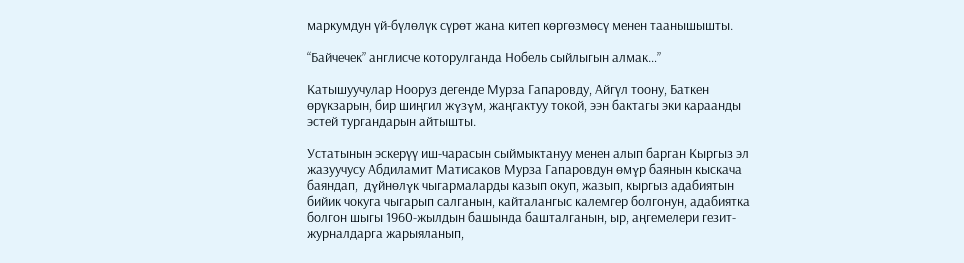маркумдун үй-бүлөлүк сүрөт жана китеп көргөзмөсү менен таанышышты.

“Байчечек” англисче которулганда Нобель сыйлыгын алмак…”

Катышуучулар Нооруз дегенде Мурза Гапаровду, Айгүл тоону, Баткен өрүкзарын, бир шиңгил жγзγм, жаңгактуу токой, ээн бактагы эки караанды эстей тургандарын айтышты.

Устатынын эскерүү иш-чарасын сыймыктануу менен алып барган Кыргыз эл жазуучусу Абдиламит Матисаков Мурза Гапаровдун өмγр баянын кыскача баяндап,  дγйнөлγк чыгармаларды казып окуп, жазып, кыргыз адабиятын бийик чокуга чыгарып салганын, кайталангыс калемгер болгонун, адабиятка болгон шыгы 1960-жылдын башында башталганын, ыр, аңгемелери гезит-журналдарга жарыяланып,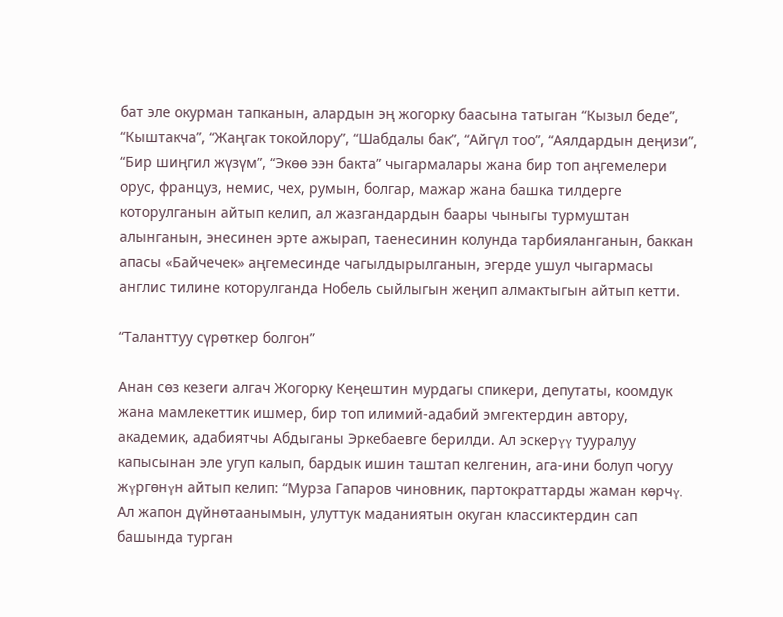бат эле окурман тапканын, алардын эң жогорку баасына татыган “Кызыл беде”, “Кыштакча”, “Жаңгак токойлору”, “Шабдалы бак”, “Айгүл тоо”, “Аялдардын деңизи”, “Бир шиңгил жүзүм”, “Экөө ээн бакта” чыгармалары жана бир топ аңгемелери орус, француз, немис, чех, румын, болгар, мажар жана башка тилдерге которулганын айтып келип, ал жазгандардын баары чыныгы турмуштан алынганын, энесинен эрте ажырап, таенесинин колунда тарбияланганын, баккан апасы «Байчечек» аңгемесинде чагылдырылганын, эгерде ушул чыгармасы англис тилине которулганда Нобель сыйлыгын жеңип алмактыгын айтып кетти.

“Таланттуу сүрөткер болгон”

Анан сөз кезеги алгач Жогорку Кеңештин мурдагы спикери, депутаты, коомдук жана мамлекеттик ишмер, бир топ илимий-адабий эмгектердин автору, академик, адабиятчы Абдыганы Эркебаевге берилди. Ал эскерγγ тууралуу капысынан эле угуп калып, бардык ишин таштап келгенин, ага-ини болуп чогуу жγргөнγн айтып келип: “Мурза Гапаров чиновник, партократтарды жаман көрчγ. Ал жапон дүйнөтаанымын, улуттук маданиятын окуган классиктердин сап башында турган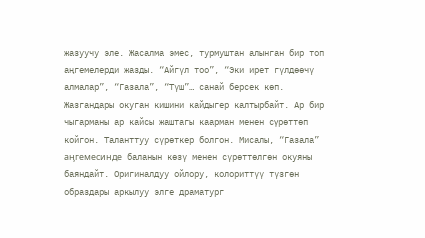жазуучу эле. Жасалма эмес, турмуштан алынган бир топ аңгемелерди жазды. “Айгүл тоо”, “Эки ирет гүлдөөчү алмалар”, “Газала”, “Түш”… санай берсек көп. Жазгандары окуган кишини кайдыгер калтырбайт. Ар бир чыгарманы ар кайсы жаштагы каарман менен сγрөттөп койгон. Таланттуу сүрөткер болгон. Мисалы, “Газала” аӊгемесинде баланын көзү менен сүрөттөлгөн окуяны баяндайт. Оригиналдуу ойлору, колориттүү түзгөн образдары аркылуу элге драматург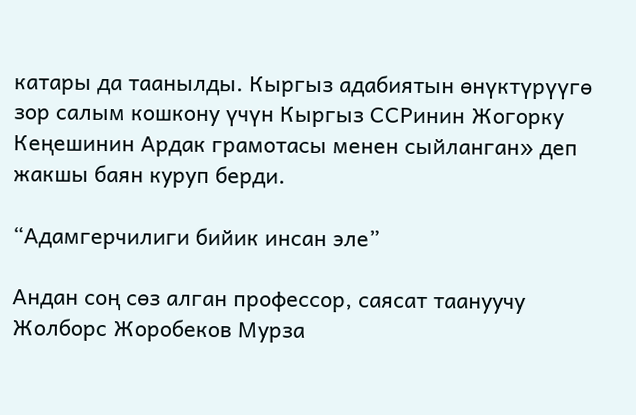катары да таанылды. Кыргыз адабиятын өнүктүрүүгө зор салым кошкону үчүн Кыргыз ССРинин Жогорку Кеңешинин Ардак грамотасы менен сыйланган» деп жакшы баян куруп берди.

“Адамгерчилиги бийик инсан эле”

Андан соң сөз алган профессор, саясат таануучу Жолборс Жоробеков Мурза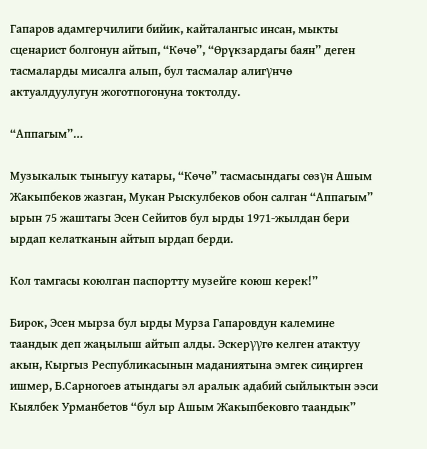Гапаров адамгерчилиги бийик, кайталангыс инсан, мыкты сценарист болгонун айтып, “Көчө”, “Өрүкзардагы баян” деген тасмаларды мисалга алып, бул тасмалар алигγнчө актуалдуулугун жоготпогонуна токтолду.

“Аппагым”…

Музыкалык тыныгуу катары, “Көчө” тасмасындагы сөзγн Ашым Жакыпбеков жазган, Мукан Рыскулбеков обон салган “Аппагым” ырын 75 жаштагы Эсен Сейитов бул ырды 1971-жылдан бери ырдап келатканын айтып ырдап берди.

Кол тамгасы коюлган паспортту музейге коюш керек!”

Бирок, Эсен мырза бул ырды Мурза Гапаровдун калемине таандык деп жаңылыш айтып алды. Эскерγγгө келген атактуу акын, Кыргыз Республикасынын маданиятына эмгек сиңирген ишмер, Б.Сарногоев атындагы эл аралык адабий сыйлыктын ээси Кыялбек Урманбетов “бул ыр Ашым Жакыпбековго таандык”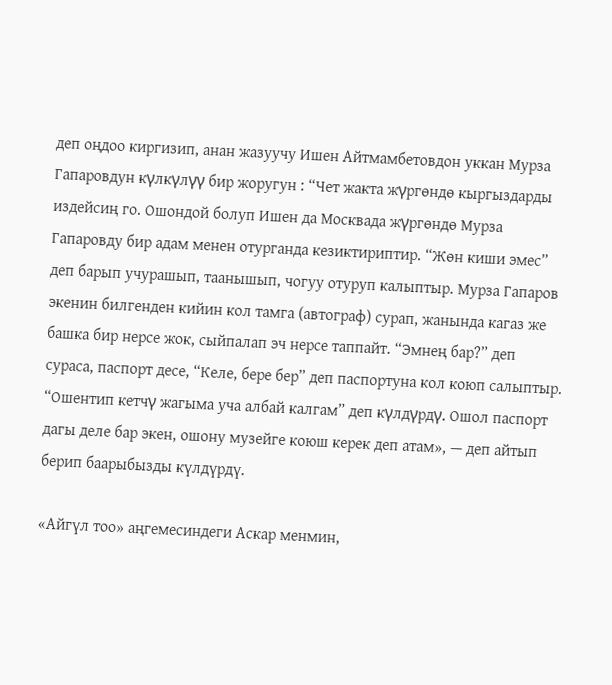деп оңдоо киргизип, анан жазуучу Ишен Айтмамбетовдон уккан Мурза Гапаровдун кγлкγлγγ бир жоругун : “Чет жакта жγргөндө кыргыздарды издейсиң го. Ошондой болуп Ишен да Москвада жγргөндө Мурза Гапаровду бир адам менен отурганда кезиктириптир. “Жөн киши эмес” деп барып учурашып, таанышып, чогуу отуруп калыптыр. Мурза Гапаров экенин билгенден кийин кол тамга (автограф) сурап, жанында кагаз же башка бир нерсе жок, сыйпалап эч нерсе таппайт. “Эмнең бар?” деп сураса, паспорт десе, “Келе, бере бер” деп паспортуна кол коюп салыптыр. “Ошентип кетчγ жагыма уча албай калгам” деп кγлдγрдγ. Ошол паспорт дагы деле бар экен, ошону музейге коюш керек деп атам», — деп айтып берип баарыбызды күлдүрдү.

«Айгүл тоо» аңгемесиндеги Аскар менмин,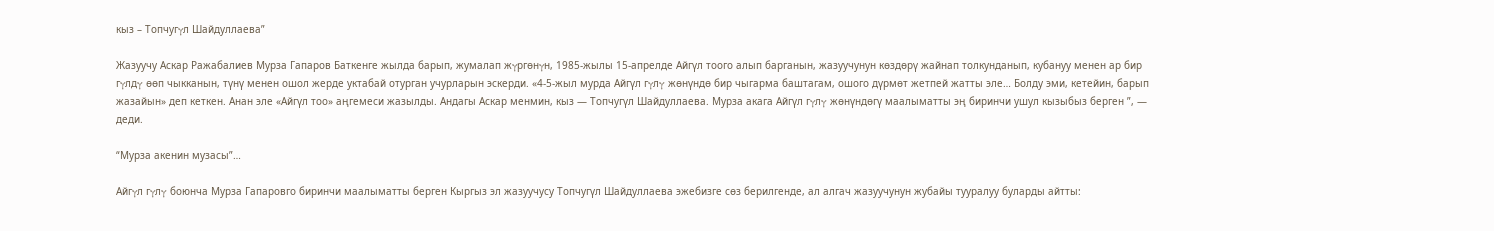кыз – Топчугγл Шайдуллаева”

Жазуучу Аскар Ражабалиев Мурза Гапаров Баткенге жылда барып, жумалап жγргөнγн, 1985-жылы 15-апрелде Айгүл тоого алып барганын, жазуучунун көздөрү жайнап толкунданып, кубануу менен ар бир гγлдγ өөп чыкканын, түнү менен ошол жерде уктабай отурган учурларын эскерди. «4-5-жыл мурда Айгүл гγлγ жөнүндө бир чыгарма баштагам, ошого дүрмөт жетпей жатты эле… Болду эми, кетейин, барып жазайын» деп кеткен. Анан эле «Айгүл тоо» аңгемеси жазылды. Андагы Аскар менмин, кыз — Топчугүл Шайдуллаева. Мурза акага Айгүл гγлγ жөнүндөгү маалыматты эң биринчи ушул кызыбыз берген ”, — деди.

“Мурза акенин музасы”…

Айгγл гγлγ боюнча Мурза Гапаровго биринчи маалыматты берген Кыргыз эл жазуучусу Топчугүл Шайдуллаева эжебизге сөз берилгенде, ал алгач жазуучунун жубайы тууралуу буларды айтты: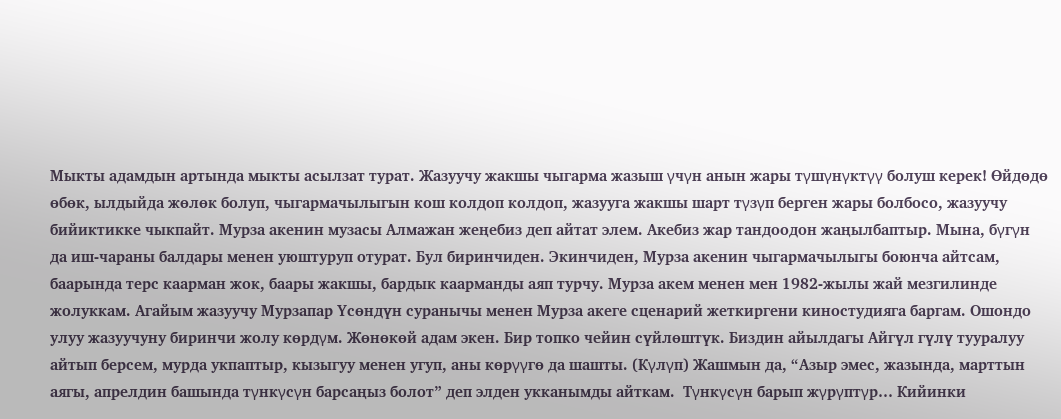Мыкты адамдын артында мыкты асылзат турат. Жазуучу жакшы чыгарма жазыш γчγн анын жары тγшγнγктγγ болуш керек! Өйдөдө өбөк, ылдыйда жөлөк болуп, чыгармачылыгын кош колдоп колдоп, жазууга жакшы шарт тγзγп берген жары болбосо, жазуучу бийиктикке чыкпайт. Мурза акенин музасы Алмажан жеңебиз деп айтат элем. Акебиз жар тандоодон жаңылбаптыр. Мына, бγгγн да иш-чараны балдары менен уюштуруп отурат. Бул биринчиден. Экинчиден, Мурза акенин чыгармачылыгы боюнча айтсам, баарында терс каарман жок, баары жакшы, бардык каарманды аяп турчу. Мурза акем менен мен 1982-жылы жай мезгилинде жолуккам. Агайым жазуучу Мурзапар Үсөндүн суранычы менен Мурза акеге сценарий жеткиргени киностудияга баргам. Ошондо улуу жазуучуну биринчи жолу көрдγм. Жөнөкөй адам экен. Бир топко чейин сүйлөштүк. Биздин айылдагы Айгүл гүлү тууралуу айтып берсем, мурда укпаптыр, кызыгуу менен угуп, аны көрγγгө да шашты. (Кγлγп) Жашмын да, “Азыр эмес, жазында, марттын аягы, апрелдин башында тγнкγсγн барсаңыз болот” деп элден укканымды айткам.  Тγнкγсγн барып жγрγптγр… Кийинки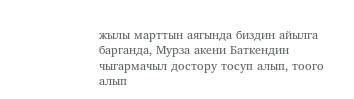жылы марттын аягында биздин айылга барганда, Мурза акени Баткендин чыгармачыл достору тосуп алып, тоого алып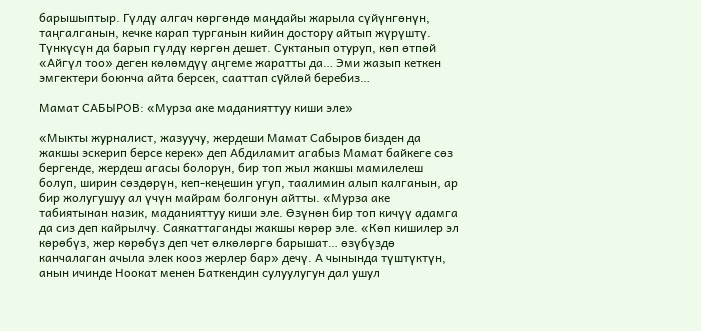барышыптыр. Гүлдү алгач көргөндө маңдайы жарыла сүйүнгөнүн, таңгалганын, кечке карап турганын кийин достору айтып жүрүштү. Түнкүсүн да барып гүлдү көргөн дешет. Суктанып отуруп, көп өтпөй «Айгүл тоо» деген көлөмдүү аңгеме жаратты да… Эми жазып кеткен эмгектери боюнча айта берсек, сааттап сγйлөй беребиз…

Мамат САБЫРОВ: «Мурза аке маданияттуу киши эле»

«Мыкты журналист, жазуучу, жердеши Мамат Сабыров бизден да жакшы эскерип берсе керек» деп Абдиламит агабыз Мамат байкеге сөз бергенде, жердеш агасы болорун, бир топ жыл жакшы мамилелеш болуп, ширин сөздөрүн, кеп-кеңешин угуп, таалимин алып калганын, ар бир жолугушуу ал үчүн майрам болгонун айтты. «Мурза аке табиятынан назик, маданияттуу киши эле. Өзүнөн бир топ кичүү адамга да сиз деп кайрылчу. Саякаттаганды жакшы көрөр эле. «Көп кишилер эл көрөбүз, жер көрөбүз деп чет өлкөлөргө барышат… өзүбүздө канчалаган ачыла элек кооз жерлер бар» дечү. А чынында түштүктүн, анын ичинде Ноокат менен Баткендин сулуулугун дал ушул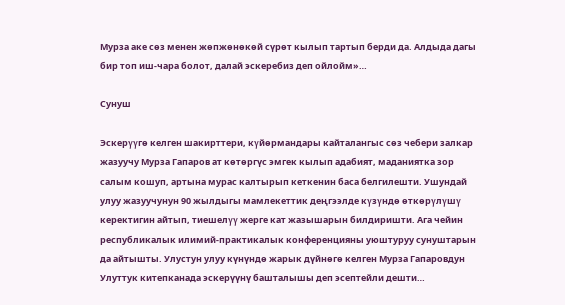Мурза аке сөз менен жөпжөнөкөй сүрөт кылып тартып берди да. Алдыда дагы бир топ иш-чара болот, далай эскеребиз деп ойлойм»…

Сунуш

Эскерγγгө келген шакирттери, кγйөрмандары кайталангыс сөз чебери залкар жазуучу Мурза Гапаров ат көтөргүс эмгек кылып адабият, маданиятка зор салым кошуп, артына мурас калтырып кеткенин баса белгилешти. Ушундай улуу жазуучунун 90 жылдыгы мамлекеттик деңгээлде кγзγндө өткөрγлγшγ керектигин айтып, тиешелγγ жерге кат жазышарын билдиришти. Ага чейин республикалык илимий-практикалык конференцияны уюштуруу сунуштарын да айтышты. Улустун улуу күнүндө жарык дүйнөгө келген Мурза Гапаровдун Улуттук китепканада эскерүүнү башталышы деп эсептейли дешти…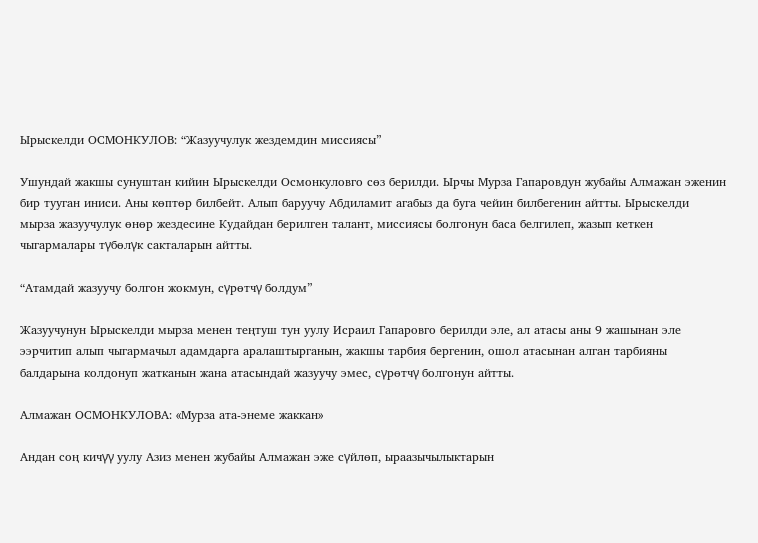Ырыскелди ОСМОНКУЛОВ: “Жазуучулук жездемдин миссиясы”

Ушундай жакшы сунуштан кийин Ырыскелди Осмонкуловго сөз берилди. Ырчы Мурза Гапаровдун жубайы Алмажан эженин бир тууган иниси. Аны көптөр билбейт. Алып баруучу Абдиламит агабыз да буга чейин билбегенин айтты. Ырыскелди мырза жазуучулук өнөр жездесине Кудайдан берилген талант, миссиясы болгонун баса белгилеп, жазып кеткен чыгармалары тγбөлγк сакталарын айтты.

“Атамдай жазуучу болгон жокмун, сγрөтчγ болдум”

Жазуучунун Ырыскелди мырза менен теңтуш тун уулу Исраил Гапаровго берилди эле, ал атасы аны 9 жашынан эле ээрчитип алып чыгармачыл адамдарга аралаштырганын, жакшы тарбия бергенин, ошол атасынан алган тарбияны балдарына колдонуп жатканын жана атасындай жазуучу эмес, сγрөтчγ болгонун айтты.

Алмажан ОСМОНКУЛОВА: «Мурза ата-энеме жаккан»

Андан соң кичγγ уулу Азиз менен жубайы Алмажан эже сγйлөп, ыраазычылыктарын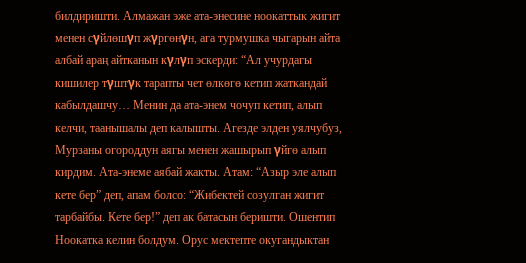билдиришти. Алмажан эже ата-энесине ноокаттык жигит менен сγйлөшγп жγргөнγн, ага турмушка чыгарын айта албай араң айтканын кγлγп эскерди: “Ал учурдагы кишилер тγштγк тарапты чет өлкөгө кетип жаткандай кабылдашчу… Менин да ата-энем чочуп кетип, алып келчи, таанышалы деп калышты. Агезде элден уялчубуз, Мурзаны огороддун аягы менен жашырып γйгө алып кирдим. Ата-энеме аябай жакты. Атам: “Азыр эле алып кете бер” деп, апам болсо: “Жибектей созулган жигит тарбайбы. Кете бер!” деп ак батасын беришти. Ошентип Ноокатка келин болдум. Орус мектепте окугандыктан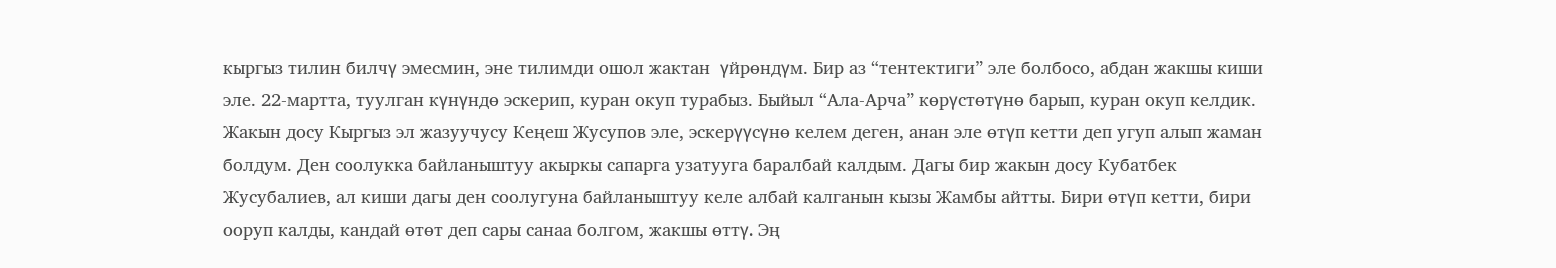кыргыз тилин билчγ эмесмин, эне тилимди ошол жактан  γйрөндγм. Бир аз “тентектиги” эле болбосо, абдан жакшы киши эле. 22-мартта, туулган кγнγндө эскерип, куран окуп турабыз. Быйыл “Ала-Арча” көрγстөтγнө барып, куран окуп келдик. Жакын досу Кыргыз эл жазуучусу Кеңеш Жусупов эле, эскерγγсγнө келем деген, анан эле өтγп кетти деп угуп алып жаман болдум. Ден соолукка байланыштуу акыркы сапарга узатууга баралбай калдым. Дагы бир жакын досу Кубатбек Жусубалиев, ал киши дагы ден соолугуна байланыштуу келе албай калганын кызы Жамбы айтты. Бири өтγп кетти, бири ооруп калды, кандай өтөт деп сары санаа болгом, жакшы өттγ. Эң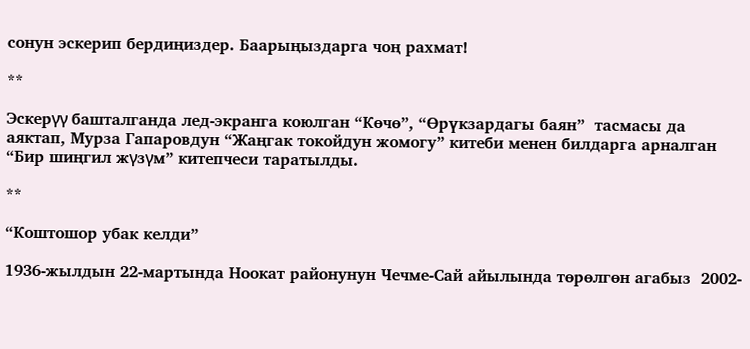сонун эскерип бердиңиздер. Баарыңыздарга чоң рахмат!

**

Эскерγγ башталганда лед-экранга коюлган “Көчө”, “Өрүкзардагы баян”  тасмасы да аяктап, Мурза Гапаровдун “Жаңгак токойдун жомогу” китеби менен билдарга арналган “Бир шиңгил жγзγм” китепчеси таратылды.

**

“Коштошор убак келди”

1936-жылдын 22-мартында Ноокат районунун Чечме-Сай айылында төрөлгөн агабыз  2002-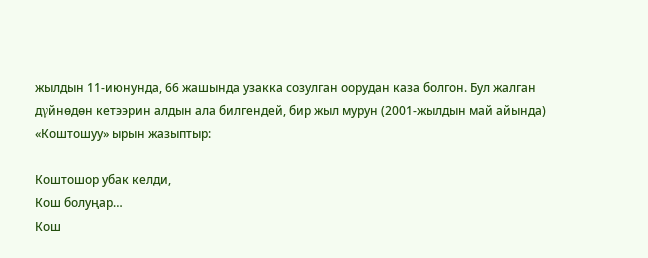жылдын 11-июнунда, 66 жашында узакка созулган оорудан каза болгон. Бул жалган дγйнөдөн кетээрин алдын ала билгендей, бир жыл мурун (2001-жылдын май айында) «Коштошуу» ырын жазыптыр:

Коштошор убак келди,
Кош болуңар…
Кош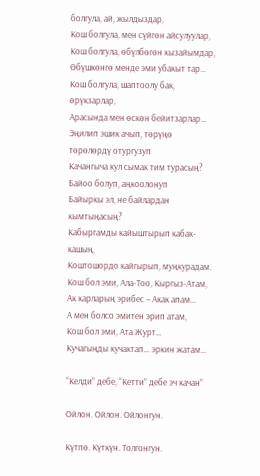болгула, ай, жылдыздар,
Кош болгула, мен сүйгөн айсулуулар,
Кош болгула, өбүлбөгөн кызайымдар,
Өбүшкөнгө менде эми убакыт тар…
Кош болгула, шаптоолу бак, өрүкзарлар,
Арасында мен өскөн бейитзарлар…
Эңилип эшик ачып, төрүңө
төрөлөрдү отургузуп
Качангыча кул сымак тим турасың?
Байоо болуп, аңкоолонуп
Байыркы эл, не байлардан кымтыңасың?
Кабыргамды кайыштырып кабак-кашың,
Коштошордо кайгырып, муңкурадам.
Кош бол эми, Ала-Тоо, Кыргыз-Атам,
Ак карларың эрибес – Акак апам…
А мен болсо эмитен эрип атам,
Кош бол эми, Ата Журт…
Кучагыңды кучактап… эркин жатам…

“Келди” дебе, “Кетти” дебе эч качан”

Ойлон. Ойлон. Ойлонгун.

Күтпө. Күткүн. Толгонгун.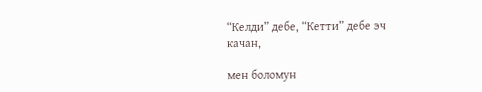“Келди” дебе, “Кетти” дебе эч качан,

мен боломун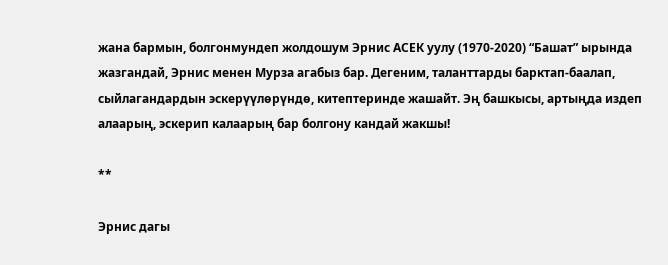жана бармын, болгонмундеп жолдошум Эрнис АСЕК уулу (1970-2020) “Башат” ырында жазгандай, Эрнис менен Мурза агабыз бар. Дегеним, таланттарды барктап-баалап, сыйлагандардын эскерүүлөрүндө, китептеринде жашайт. Эң башкысы, артыңда издеп алаарың, эскерип калаарың бар болгону кандай жакшы!

**

Эрнис дагы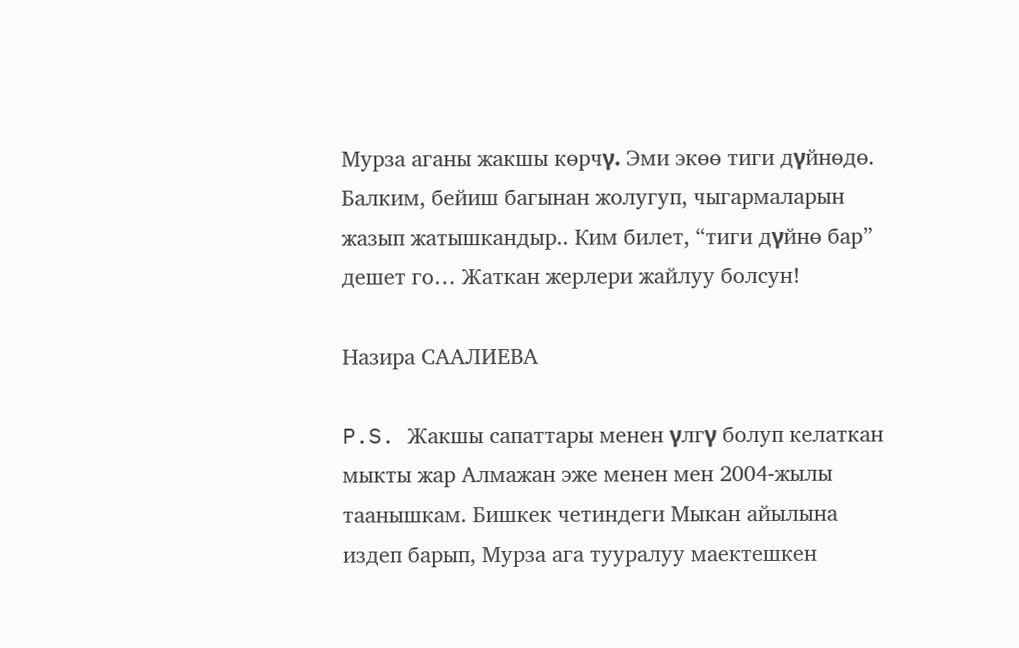Мурза аганы жакшы көрчγ. Эми экөө тиги дγйнөдө. Балким, бейиш багынан жолугуп, чыгармаларын жазып жатышкандыр.. Ким билет, “тиги дγйнө бар” дешет го… Жаткан жерлери жайлуу болсун!

Назира СААЛИЕВА

P.S. Жакшы сапаттары менен γлгγ болуп келаткан мыкты жар Алмажан эже менен мен 2004-жылы таанышкам. Бишкек четиндеги Мыкан айылына издеп барып, Мурза ага тууралуу маектешкен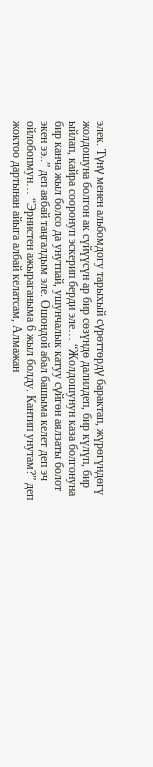элек. Тγнγ менен альбомдогу тарыхый сγрөттөрдγ барактап, жүрөгүндөгү жолдошуна болгон ак сүйүүсүн ар бир сөзүндө далилдеп, бир күлүп, бир ыйлап, кайра сооронуп эскерип берди эле… “Жолдошунун каза болгонуна бир канча жыл болсо да унутпай, ушунчалык катуу сγйгөн аялзаты болот экен ээ..” деп аябай таңгалдым эле. Ошондой абал башыма келет деп эч ойлобопмун… “Эрнистен ажыраганыма 6 жыл болду. Кантип унутам?” деп жоктоо дартынан айыга албай келатсам, Алмажан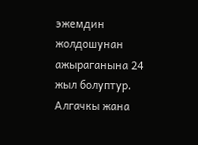эжемдин жолдошунан ажыраганына 24 жыл болуптур. Алгачкы жана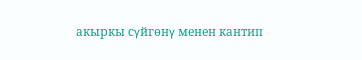акыркы сγйгөнγ менен кантип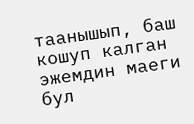таанышып, баш кошуп калган эжемдин маеги бул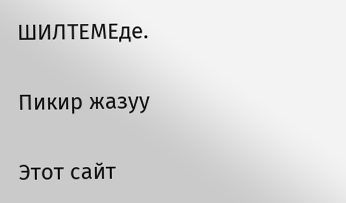ШИЛТЕМЕде.

Пикир жазуу

Этот сайт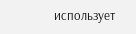использует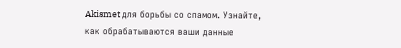Akismet для борьбы со спамом. Узнайте, как обрабатываются ваши данные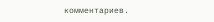комментариев.